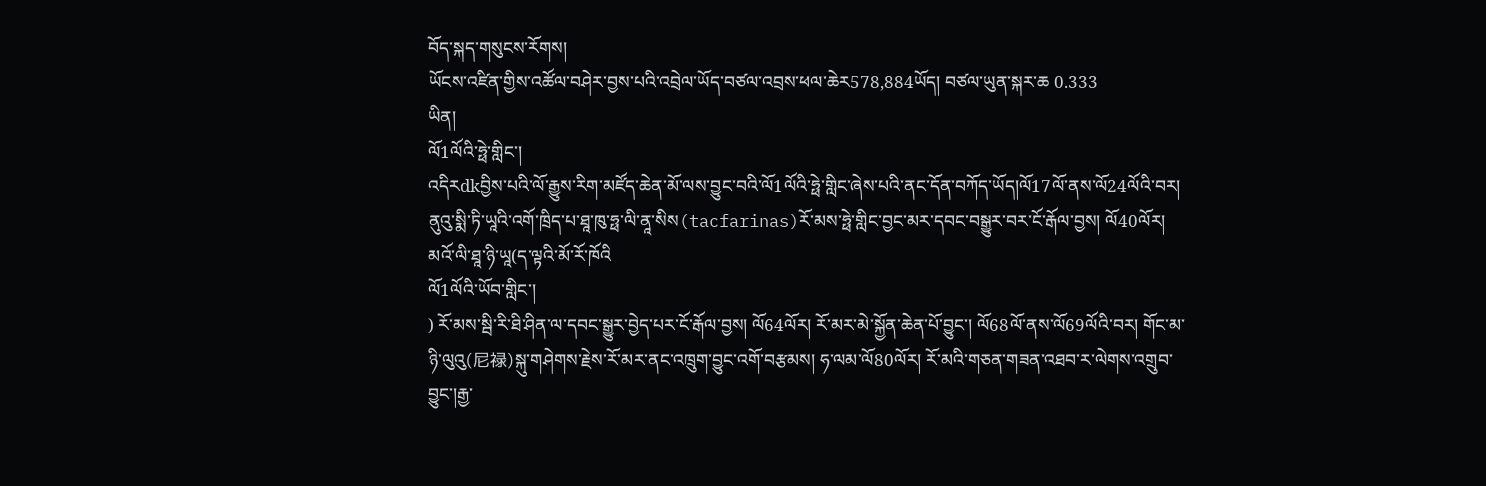བོད་སྐད་གསུངས་རོགས།
ཡོངས་འཛིན་གྱིས་འཚོལ་བཤེར་བྱས་པའི་འབྲེལ་ཡོད་བཙལ་འབྲས་ཕལ་ཆེར578,884ཡོད། བཙལ་ཡུན་སྐར་ཆ 0.333
ཡིན།
ལོ1ལོའི་ཧྥེ་གླིང་།
འདིརdkབྱིས་པའི་ལོ་རྒྱུས་རིག་མཛོད་ཆེན་མོ་ལས་བྱུང་བའི་ལོ1ལོའི་ཧྥེ་གླིང་ཞེས་པའི་ནང་དོན་བཀོད་ཡོད།ལོ17ལོ་ནས་ལོ24ལོའི་བར། ནུའུ་སྨི་ཏི་ཡཱའི་འགོ་ཁྲིད་པ་ཐཱ་ཁུ་ཧྥ་ལི་ནཱ་སིས(tacfarinas)རོ་མས་ཧྥེ་གླིང་བྱང་མར་དབང་བསྒྱུར་བར་ངོ་རྒོལ་བྱས། ལོ40ལོར། མའོ་ལི་ཐཱ་ཉི་ཡཱ(ད་ལྟའི་མོ་རོ་ཁོའི
ལོ1ལོའི་ཡོབ་གླིང་།
) རོ་མས་སྦི་རི་ཐི་ཤིན་ལ་དབང་སྒྱུར་བྱེད་པར་ངོ་རྒོལ་བྱས། ལོ64ལོར། རོ་མར་མེ་སྐྱོན་ཆེན་པོ་བྱུང་། ལོ68ལོ་ནས་ལོ69ལོའི་བར། གོང་མ་ཉི་ལུའུ(尼禄)སྐུ་གཤེགས་རྗེས་རོ་མར་ནང་འཁྲུག་བྱུང་འགོ་བརྩམས། ཧ་ལམ་ལོ80ལོར། རོ་མའི་གཅན་གཟན་འཐབ་ར་ལེགས་འགྲུབ་བྱུང་།རྒྱ་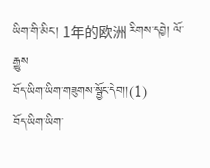ཡིག་གི་མིང་། 1年的欧洲 རིགས་དབྱེ། ལོ་རྒྱུས
བོད་ཡིག་ཡིག་གཟུགས་སྦྱོང་དེབ།།(1)
བོད་ཡིག་ཡིག་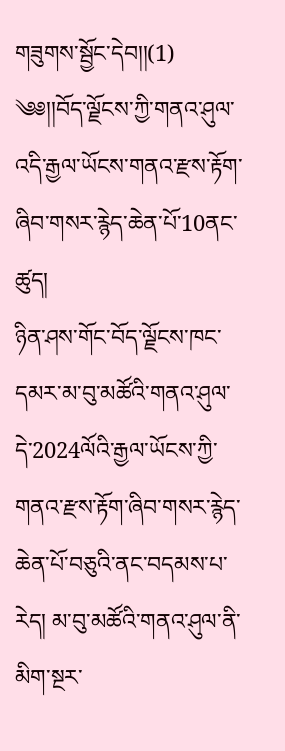གཟུགས་སྦྱོང་དེབ།།(1)
༄༅།།བོད་ལྗོངས་ཀྱི་གནའ་ཤུལ་འདི་རྒྱལ་ཡོངས་གནའ་རྫས་རྟོག་ཞིབ་གསར་རྙེད་ཆེན་པོ་10ནང་ཚུད།
ཉིན་ཤས་གོང་བོད་ལྗོངས་ཁང་དམར་མ་བུ་མཚོའི་གནའ་ཤུལ་དེ་2024ལོའི་རྒྱལ་ཡོངས་ཀྱི་གནའ་རྫས་རྟོག་ཞིབ་གསར་རྙེད་ཆེན་པོ་བཅུའི་ནང་བདམས་པ་རེད། མ་བུ་མཚོའི་གནའ་ཤུལ་ནི་མིག་སྔར་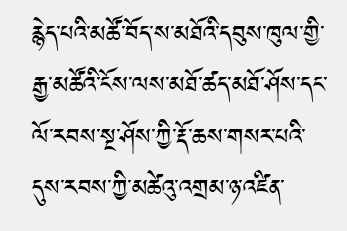རྙེད་པའི་མཚོ་བོད་ས་མཐོའི་དབུས་ཁུལ་གྱི་རྒྱ་མཚོའི་ངོས་ལས་མཐོ་ཚད་མཐོ་ཤོས་དང་ལོ་རབས་སྔ་ཤོས་ཀྱི་རྡོ་ཆས་གསར་པའི་དུས་རབས་ཀྱི་མཚེའུ་འགྲམ་ཉ་འཛིན་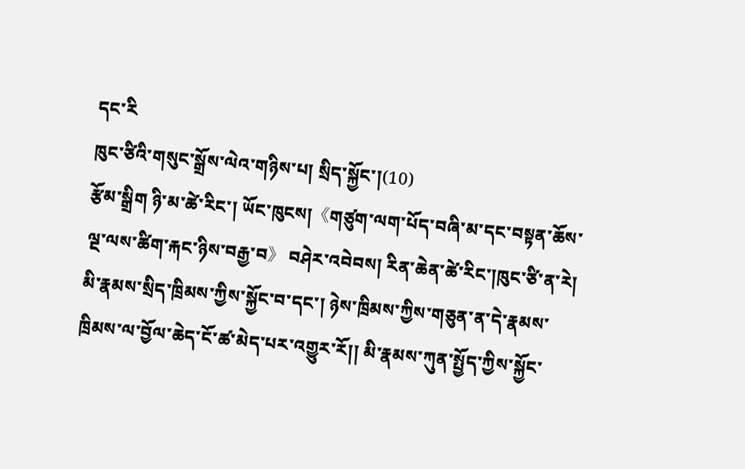དང་རི
ཁུང་ཙིའི་གསུང་སྒྲོས་ལེའ་གཉིས་པ། སྲིད་སྐྱོང་།(10)
རྩོམ་སྒྲིག ཉི་མ་ཚེ་རིང་། ཡོང་ཁུངས།《གཙུག་ལག་པོད་བཞི་མ་དང་བསྟན་ཆོས་ལྔ་ལས་ཚིག་རྐང་ཉིས་བརྒྱ་བ》 བཤེར་འབེབས། རིན་ཆེན་ཚེ་རིང་།ཁུང་ཙི་ན་རེ། མི་རྣམས་སྲིད་ཁྲིམས་ཀྱིས་སྐྱོང་བ་དང་། ཉེས་ཁྲིམས་ཀྱིས་གཅུན་ན་དེ་རྣམས་ཁྲིམས་ལ་བྱོལ་ཆེད་ངོ་ཚ་མེད་པར་འགྱུར་རོ།། མི་རྣམས་ཀུན་སྤྱོད་ཀྱིས་སྐྱོང་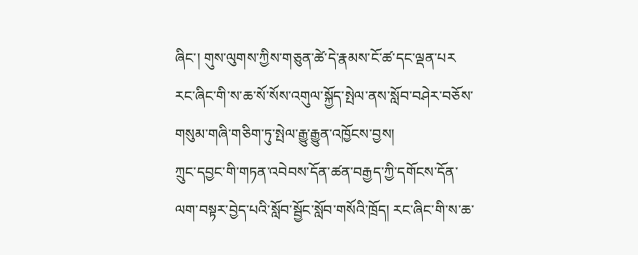ཞིང་། གུས་ལུགས་ཀྱིས་གཅུན་ཚེ་དེ་རྣམས་ངོ་ཚ་དང་ལྡན་པར
རང་ཞིང་གི་ས་ཆ་སོ་སོས་འགུལ་སྐྱོད་སྤེལ་ནས་སློབ་བཤེར་བཅོས་གསུམ་གཞི་གཅིག་ཏུ་སྤེལ་རྒྱུ་རྒྱུན་འཁྱོངས་བྱས།
ཀྲུང་དབྱང་གི་གཏན་འབེབས་དོན་ཚན་བརྒྱད་ཀྱི་དགོངས་དོན་ལག་བསྟར་བྱེད་པའི་སློབ་སྦྱོང་སློབ་གསོའི་ཁྲོད། རང་ཞིང་གི་ས་ཆ་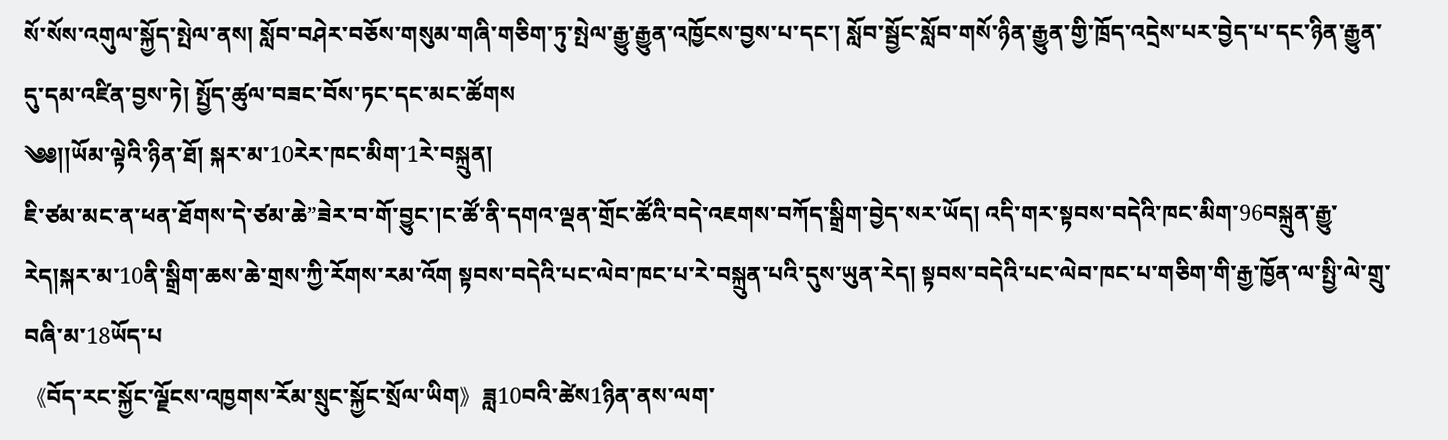སོ་སོས་འགུལ་སྐྱོད་སྤེལ་ནས། སློབ་བཤེར་བཅོས་གསུམ་གཞི་གཅིག་ཏུ་སྤེལ་རྒྱུ་རྒྱུན་འཁྱོངས་བྱས་པ་དང་། སློབ་སྦྱོང་སློབ་གསོ་ཉིན་རྒྱུན་གྱི་ཁྲོད་འདྲེས་པར་བྱེད་པ་དང་ཉིན་རྒྱུན་དུ་དམ་འཛིན་བྱས་ཏེ། སྤྱོད་ཚུལ་བཟང་བོས་ཏང་དང་མང་ཚོགས
༄༅།།ཡོམ་ལྟེའི་ཉིན་ཐོ། སྐར་མ་10རེར་ཁང་མིག་1རེ་བསྐྲུན།
ཇི་ཙམ་མང་ན་ཕན་ཐོགས་དེ་ཙམ་ཆེ”ཟེར་བ་གོ་བྱུང་།ང་ཚོ་ནི་དགའ་ལྡན་གྲོང་ཚོའི་བདེ་འཇགས་བཀོད་སྒྲིག་བྱེད་སར་ཡོད། འདི་གར་སྟབས་བདེའི་ཁང་མིག་96བསྐྲུན་རྒྱུ་རེད།སྐར་མ་10ནི་སྒྲིག་ཆས་ཆེ་གྲས་ཀྱི་རོགས་རམ་འོག སྟབས་བདེའི་པང་ལེབ་ཁང་པ་རེ་བསྐྲུན་པའི་དུས་ཡུན་རེད། སྟབས་བདེའི་པང་ལེབ་ཁང་པ་གཅིག་གི་རྒྱ་ཁྱོན་ལ་སྤྱི་ལེ་གྲུ་བཞི་མ་18ཡོད་པ
《བོད་རང་སྐྱོང་ལྗོངས་འཁྱགས་རོམ་སྲུང་སྐྱོང་སྲོལ་ཡིག》ཟླ10བའི་ཚེས1ཉིན་ནས་ལག་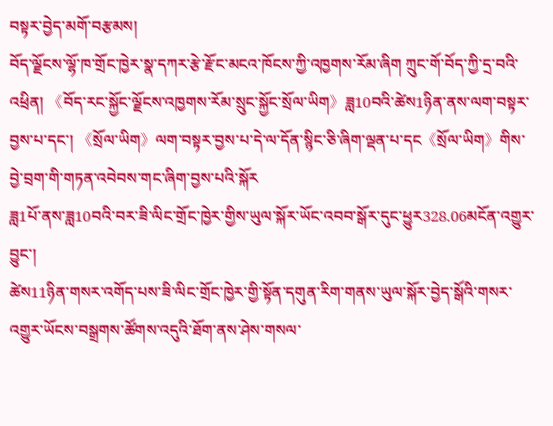བསྟར་བྱེད་མགོ་བརྩམས།
བོད་ལྗོངས་ལྷོ་ཁ་གྲོང་ཁྱེར་སྣ་དཀར་རྩེ་རྫོང་མངའ་ཁོངས་ཀྱི་འཁྱགས་རོམ་ཞིག ཀྲུང་གོ་བོད་ཀྱི་དྲ་བའི་འཕྲིན། 《བོད་རང་སྐྱོང་ལྗོངས་འཁྱགས་རོམ་སྲུང་སྐྱོང་སྲོལ་ཡིག》ཟླ10བའི་ཚེས1ཉིན་ནས་ལག་བསྟར་བྱས་པ་དང་། 《སྲོལ་ཡིག》ལག་བསྟར་བྱས་པ་དེ་ལ་དོན་སྙིང་ཅི་ཞིག་ལྡན་པ་དང《སྲོལ་ཡིག》གིས་བྱེ་བྲག་གི་གཏན་འབེབས་གང་ཞིག་བྱས་པའི་སྐོར
ཟླ1པོ་ནས་ཟླ10བའི་བར་ཟི་ལིང་གྲོང་ཁྱེར་གྱིས་ཡུལ་སྐོར་ཡོང་འབབ་སྒོར་དུང་ཕྱུར328.06མངོན་འགྱུར་བྱུང་།
ཚེས11ཉིན་གསར་འགོད་པས་ཟི་ལིང་གྲོང་ཁྱེར་གྱི་སྟོན་དགུན་རིག་གནས་ཡུལ་སྐོར་བྱེད་སྒོའི་གསར་འགྱུར་ཡོངས་བསྒྲགས་ཚོགས་འདུའི་ཐོག་ནས་ཤེས་གསལ་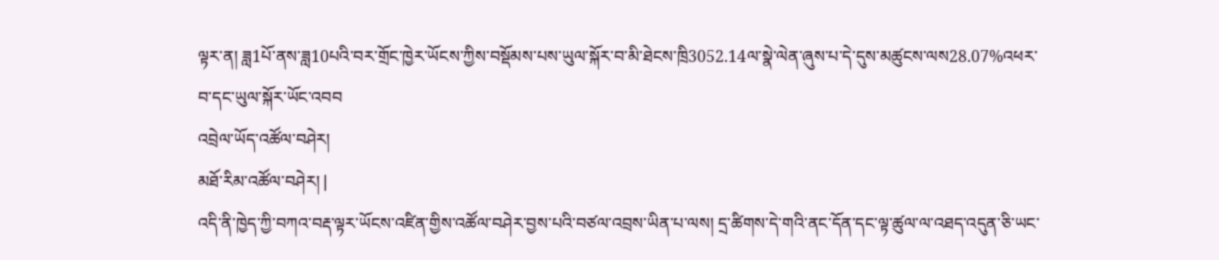ལྟར་ན། ཟླ1པོ་ནས་ཟླ10པའི་བར་གྲོང་ཁྱེར་ཡོངས་ཀྱིས་བསྡོམས་པས་ཡུལ་སྐོར་བ་མི་ཐེངས་ཁྲི3052.14ལ་སྣེ་ལེན་ཞུས་པ་དེ་དུས་མཚུངས་ལས28.07%འཕར་བ་དང་ཡུལ་སྐོར་ཡོང་འབབ
འབྲེལ་ཡོད་འཚོལ་བཤེར།
མཐོ་རིམ་འཚོལ་བཤེར། |
འདི་ནི་ཁྱེད་ཀྱི་བཀའ་བརྡ་ལྟར་ཡོངས་འཛིན་གྱིས་འཚོལ་བཤེར་བྱས་པའི་བཙལ་འབྲས་ཡིན་པ་ལས། དྲ་ཚིགས་དེ་གའི་ནང་དོན་དང་ལྟ་ཚུལ་ལ་འཐད་འདུན་ཅི་ཡང་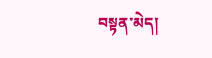བསྟན་མེད།